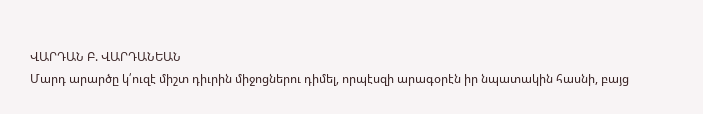ՎԱՐԴԱՆ Բ. ՎԱՐԴԱՆԵԱՆ
Մարդ արարծը կ՛ուզէ միշտ դիւրին միջոցներու դիմել, որպէսզի արագօրէն իր նպատակին հասնի, բայց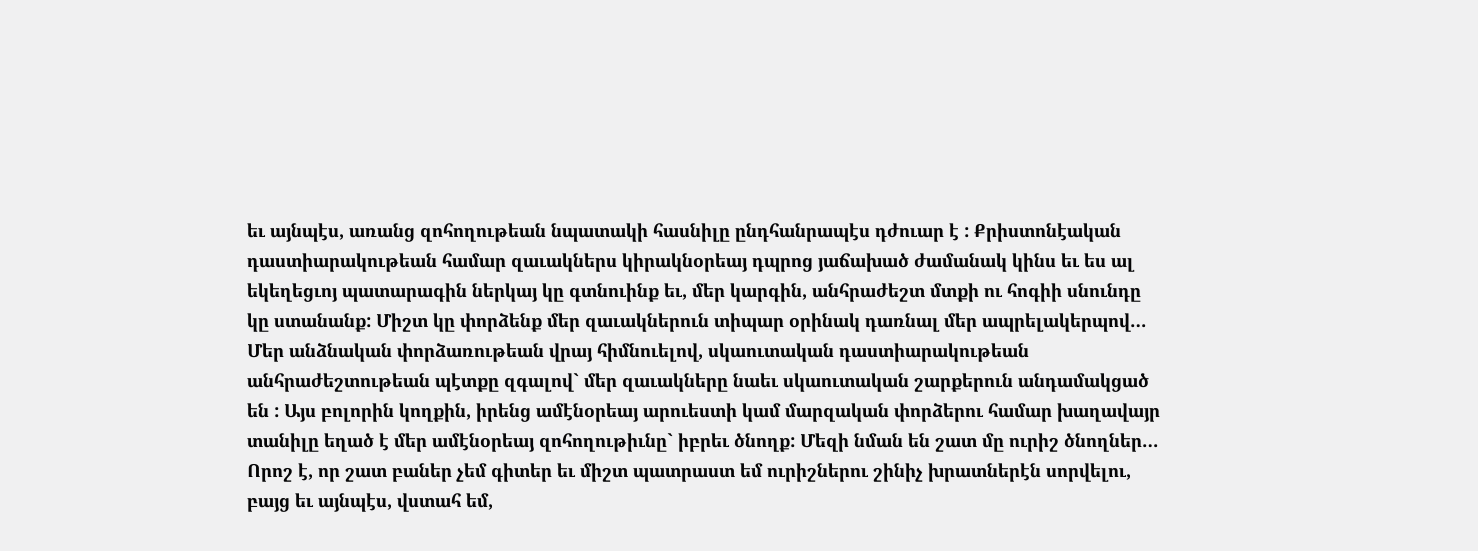եւ այնպէս, առանց զոհողութեան նպատակի հասնիլը ընդհանրապէս դժուար է : Քրիստոնէական դաստիարակութեան համար զաւակներս կիրակնօրեայ դպրոց յաճախած ժամանակ կինս եւ ես ալ եկեղեցւոյ պատարագին ներկայ կը գտնուինք եւ, մեր կարգին, անհրաժեշտ մտքի ու հոգիի սնունդը կը ստանանք: Միշտ կը փորձենք մեր զաւակներուն տիպար օրինակ դառնալ մեր ապրելակերպով… Մեր անձնական փորձառութեան վրայ հիմնուելով, սկաուտական դաստիարակութեան անհրաժեշտութեան պէտքը զգալով` մեր զաւակները նաեւ սկաուտական շարքերուն անդամակցած են : Այս բոլորին կողքին, իրենց ամէնօրեայ արուեստի կամ մարզական փորձերու համար խաղավայր տանիլը եղած է մեր ամէնօրեայ զոհողութիւնը` իբրեւ ծնողք: Մեզի նման են շատ մը ուրիշ ծնողներ…
Որոշ է, որ շատ բաներ չեմ գիտեր եւ միշտ պատրաստ եմ ուրիշներու շինիչ խրատներէն սորվելու, բայց եւ այնպէս, վստահ եմ,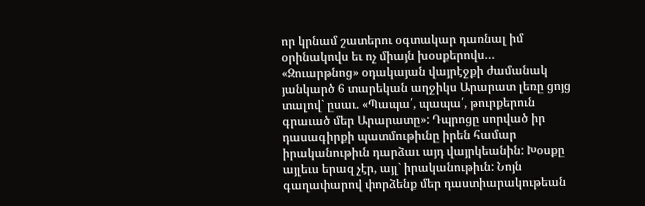որ կրնամ շատերու օգտակար դառնալ իմ օրինակովս եւ ոչ միայն խօսքերովս…
«Զուարթնոց» օդակայան վայրէջքի ժամանակ յանկարծ 6 տարեկան աղջիկս Արարատ լեռը ցոյց տալով` ըսաւ. «Պապա՛, պապա՛, թուրքերուն գրաւած մեր Արարատը»: Դպրոցը սորված իր դասագիրքի պատմութիւնը իրեն համար իրականութիւն դարձաւ այդ վայրկեանին: Խօսքը այլեւս երազ չէր, այլ` իրականութիւն: Նոյն գաղափարով փորձենք մեր դաստիարակութեան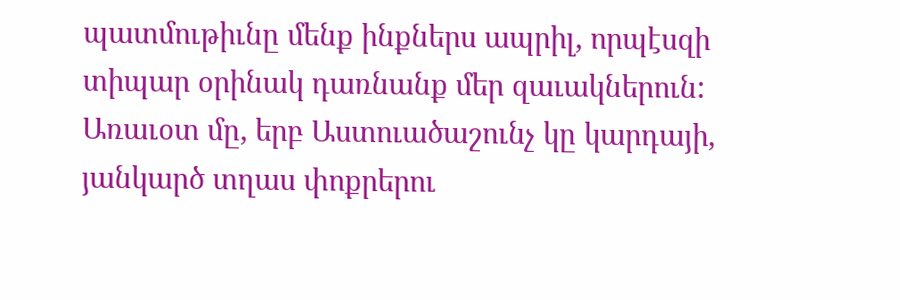պատմութիւնը մենք ինքներս ապրիլ, որպէսզի տիպար օրինակ դառնանք մեր զաւակներուն:
Առաւօտ մը, երբ Աստուածաշունչ կը կարդայի, յանկարծ տղաս փոքրերու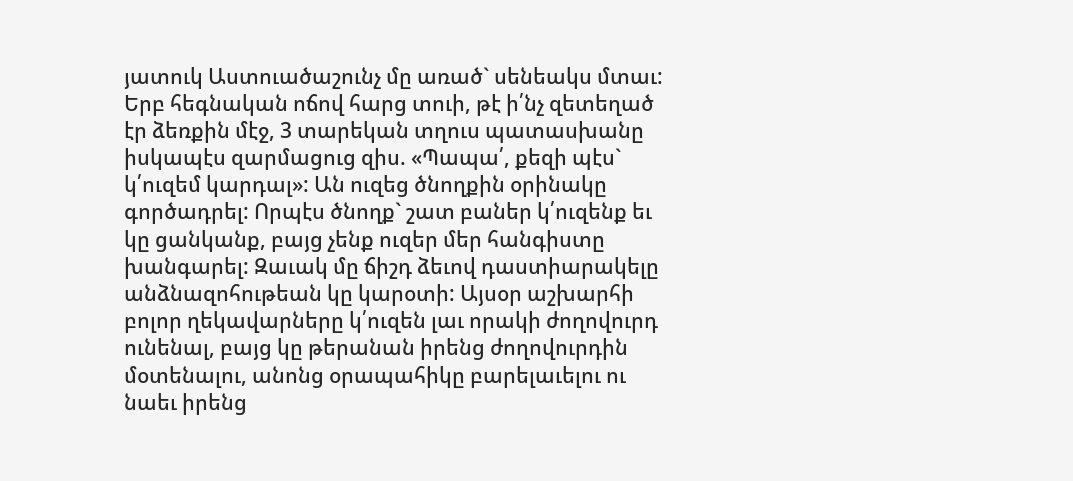յատուկ Աստուածաշունչ մը առած` սենեակս մտաւ: Երբ հեգնական ոճով հարց տուի, թէ ի՛նչ զետեղած էր ձեռքին մէջ, 3 տարեկան տղուս պատասխանը իսկապէս զարմացուց զիս. «Պապա՛, քեզի պէս` կ՛ուզեմ կարդալ»: Ան ուզեց ծնողքին օրինակը գործադրել: Որպէս ծնողք` շատ բաներ կ՛ուզենք եւ կը ցանկանք, բայց չենք ուզեր մեր հանգիստը խանգարել: Զաւակ մը ճիշդ ձեւով դաստիարակելը անձնազոհութեան կը կարօտի: Այսօր աշխարհի բոլոր ղեկավարները կ՛ուզեն լաւ որակի ժողովուրդ ունենալ, բայց կը թերանան իրենց ժողովուրդին մօտենալու, անոնց օրապահիկը բարելաւելու ու նաեւ իրենց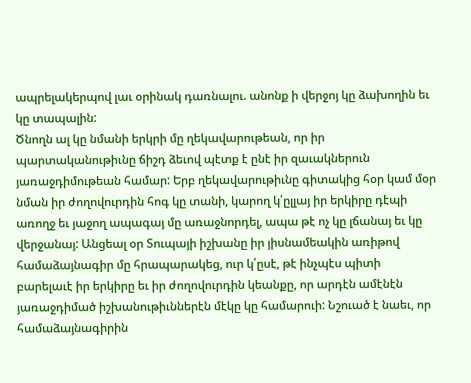ապրելակերպով լաւ օրինակ դառնալու. անոնք ի վերջոյ կը ձախողին եւ կը տապալին:
Ծնողն ալ կը նմանի երկրի մը ղեկավարութեան, որ իր պարտականութիւնը ճիշդ ձեւով պէտք է ընէ իր զաւակներուն յառաջդիմութեան համար: Երբ ղեկավարութիւնը գիտակից հօր կամ մօր նման իր ժողովուրդին հոգ կը տանի, կարող կ՛ըլլայ իր երկիրը դէպի առողջ եւ յաջող ապագայ մը առաջնորդել, ապա թէ ոչ կը լճանայ եւ կը վերջանայ: Անցեալ օր Տուպայի իշխանը իր յիսնամեակին առիթով համաձայնագիր մը հրապարակեց, ուր կ՛ըսէ, թէ ինչպէս պիտի բարելաւէ իր երկիրը եւ իր ժողովուրդին կեանքը, որ արդէն ամէնէն յառաջդիմած իշխանութիւններէն մէկը կը համարուի: Նշուած է նաեւ, որ համաձայնագիրին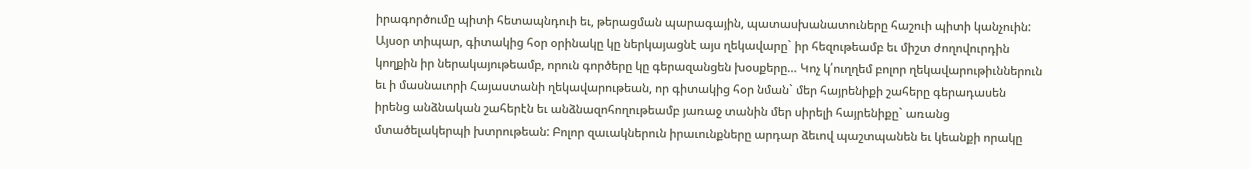իրագործումը պիտի հետապնդուի եւ, թերացման պարագային, պատասխանատուները հաշուի պիտի կանչուին: Այսօր տիպար, գիտակից հօր օրինակը կը ներկայացնէ այս ղեկավարը` իր հեզութեամբ եւ միշտ ժողովուրդին կողքին իր ներակայութեամբ, որուն գործերը կը գերազանցեն խօսքերը… Կոչ կ՛ուղղեմ բոլոր ղեկավարութիւններուն եւ ի մասնաւորի Հայաստանի ղեկավարութեան, որ գիտակից հօր նման` մեր հայրենիքի շահերը գերադասեն իրենց անձնական շահերէն եւ անձնազոհողութեամբ յառաջ տանին մեր սիրելի հայրենիքը` առանց մտածելակերպի խտրութեան: Բոլոր զաւակներուն իրաւունքները արդար ձեւով պաշտպանեն եւ կեանքի որակը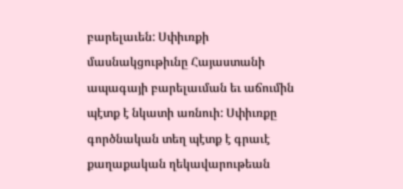բարելաւեն: Սփիւռքի մասնակցութիւնը Հայաստանի ապագայի բարելաւման եւ աճումին պէտք է նկատի առնուի: Սփիւռքը գործնական տեղ պէտք է գրաւէ քաղաքական ղեկավարութեան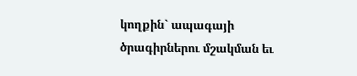կողքին` ապագայի ծրագիրներու մշակման եւ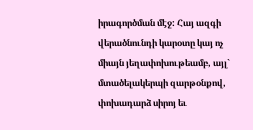իրագործման մէջ: Հայ ազգի վերածնունդի կարօտը կայ ոչ միայն յեղափոխութեամբ, այլ` մտածելակերպի զարթօնքով, փոխադարձ սիրոյ եւ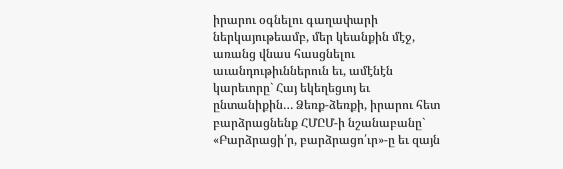իրարու օգնելու գաղափարի ներկայութեամբ, մեր կեանքին մէջ, առանց վնաս հասցնելու աւանդութիւններուն եւ, ամէնէն կարեւորը` Հայ եկեղեցւոյ եւ ընտանիքին… Ձեռք-ձեռքի, իրարու հետ բարձրացնենք ՀՄԸՄ-ի նշանաբանը` «Բարձրացի՛ր, բարձրացո՛ւր»-ը եւ զայն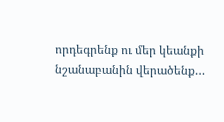որդեգրենք ու մեր կեանքի նշանաբանին վերածենք…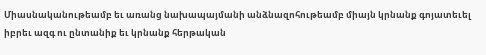Միասնականութեամբ եւ առանց նախապայմանի անձնազոհութեամբ միայն կրնանք գոյատեւել իբրեւ ազգ ու ընտանիք եւ կրնանք հերթական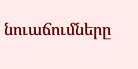նուաճումները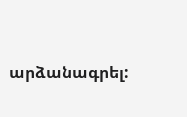արձանագրել: